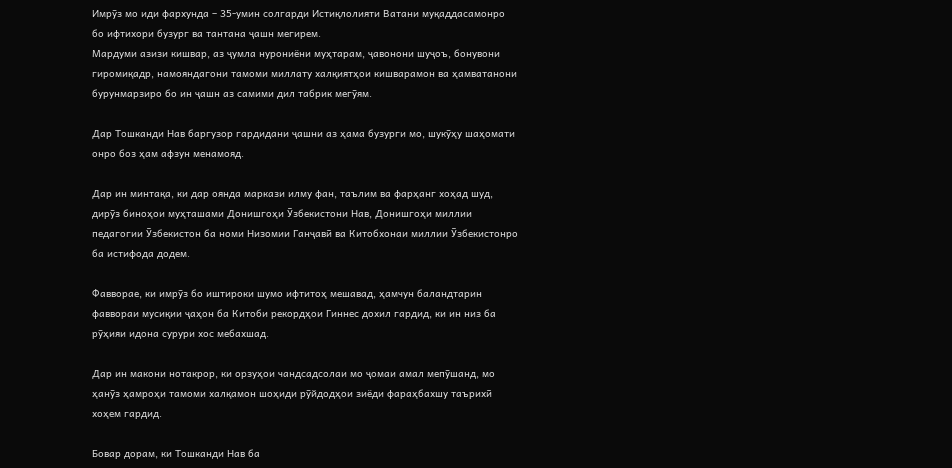Имрӯз мо иди фархунда – 35-умин солгарди Истиқлолияти Ватани муқаддасамонро бо ифтихори бузург ва тантана ҷашн мегирем.
Мардуми азизи кишвар, аз ҷумла нурониёни муҳтарам, ҷавонони шуҷоъ, бонувони гиромиқадр, намояндагони тамоми миллату халқиятҳои кишварамон ва ҳамватанони бурунмарзиро бо ин ҷашн аз самими дил табрик мегӯям.

Дар Тошканди Нав баргузор гардидани ҷашни аз ҳама бузурги мо, шукӯҳу шаҳомати онро боз ҳам афзун менамояд.

Дар ин минтақа, ки дар оянда маркази илму фан, таълим ва фарҳанг хоҳад шуд, дирӯз биноҳои муҳташами Донишгоҳи Ӯзбекистони Нав, Донишгоҳи миллии педагогии Ӯзбекистон ба номи Низомии Ганҷавӣ ва Китобхонаи миллии Ӯзбекистонро ба истифода додем.

Фавворае, ки имрӯз бо иштироки шумо ифтитоҳ мешавад, ҳамчун баландтарин фаввораи мусиқии ҷаҳон ба Китоби рекордҳои Гиннес дохил гардид, ки ин низ ба рӯҳияи идона сурури хос мебахшад.

Дар ин макони нотакрор, ки орзуҳои чандсадсолаи мо ҷомаи амал мепӯшанд, мо ҳанӯз ҳамроҳи тамоми халқамон шоҳиди рӯйдодҳои зиёди фараҳбахшу таърихӣ хоҳем гардид.

Бовар дорам, ки Тошканди Нав ба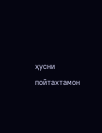ҳусни пойтахтамон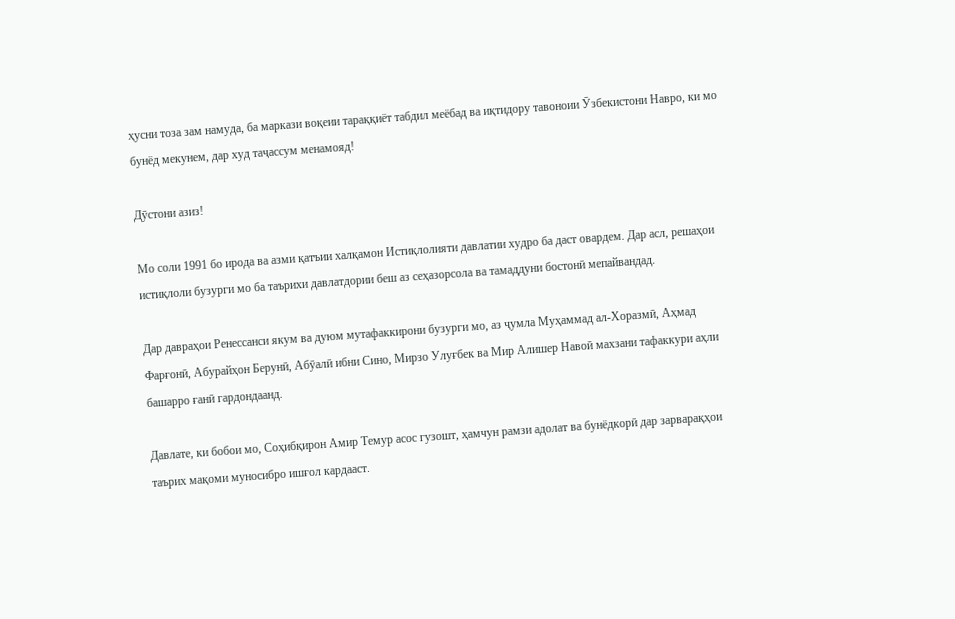ҳусни тоза зам намуда, ба маркази воқеии тараққиёт табдил меёбад ва иқтидору тавоноии Ӯзбекистони Навро, ки мо бунёд мекунем, дар худ таҷассум менамояд!

Дӯстони азиз!

Мо соли 1991 бо ирода ва азми қатъии халқамон Истиқлолияти давлатии худро ба даст овардем. Дар асл, решаҳои истиқлоли бузурги мо ба таърихи давлатдории беш аз сеҳазорсола ва тамаддуни бостонӣ мепайвандад.

Дар давраҳои Ренессанси якум ва дуюм мутафаккирони бузурги мо, аз ҷумла Муҳаммад ал-Хоразмӣ, Аҳмад Фарғонӣ, Абурайҳон Берунӣ, Абӯалӣ ибни Сино, Мирзо Улуғбек ва Мир Алишер Навоӣ махзани тафаккури аҳли башарро ғанӣ гардондаанд.

Давлате, ки бобои мо, Соҳибқирон Амир Темур асос гузошт, ҳамчун рамзи адолат ва бунёдкорӣ дар зарварақҳои таърих мақоми муносибро ишғол кардааст.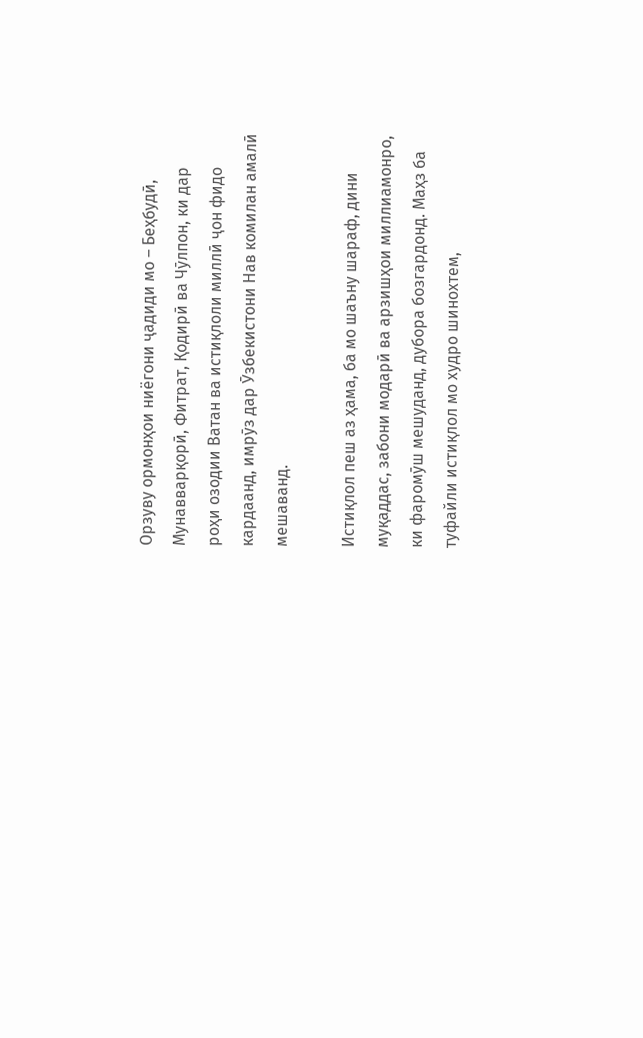Орзуву ормонҳои ниёгони ҷадиди мо – Беҳбудӣ, Мунавварқорӣ, Фитрат, Қодирӣ ва Чӯлпон, ки дар роҳи озодии Ватан ва истиқлоли миллӣ ҷон фидо кардаанд, имрӯз дар Ӯзбекистони Нав комилан амалӣ мешаванд.

Истиқлол пеш аз ҳама, ба мо шаъну шараф, дини муқаддас, забони модарӣ ва арзишҳои миллиамонро, ки фаромӯш мешуданд, дубора бозгардонд. Маҳз ба туфайли истиқлол мо худро шинохтем,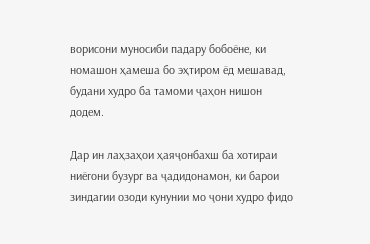ворисони муносиби падару бобоёне, ки номашон ҳамеша бо эҳтиром ёд мешавад, будани худро ба тамоми ҷаҳон нишон додем.

Дар ин лаҳзаҳои ҳаяҷонбахш ба хотираи ниёгони бузург ва ҷадидонамон, ки барои зиндагии озоди кунунии мо ҷони худро фидо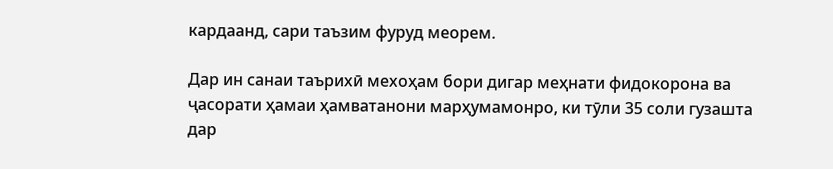кардаанд, сари таъзим фуруд меорем.

Дар ин санаи таърихӣ мехоҳам бори дигар меҳнати фидокорона ва ҷасорати ҳамаи ҳамватанони марҳумамонро, ки тӯли 35 соли гузашта дар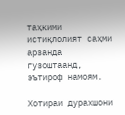таҳкими истиқлолият саҳми арзанда гузоштаанд, эътироф намоям.

Хотираи дурахшони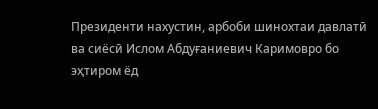Президенти нахустин, арбоби шинохтаи давлатӣ ва сиёсӣ Ислом Абдуғаниевич Каримовро бо эҳтиром ёд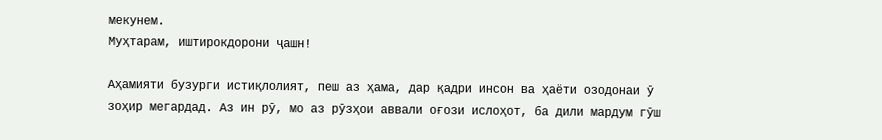мекунем.
Муҳтарам, иштирокдорони ҷашн!

Аҳамияти бузурги истиқлолият, пеш аз ҳама, дар қадри инсон ва ҳаёти озодонаи ӯ зоҳир мегардад. Аз ин рӯ, мо аз рӯзҳои аввали оғози ислоҳот, ба дили мардум гӯш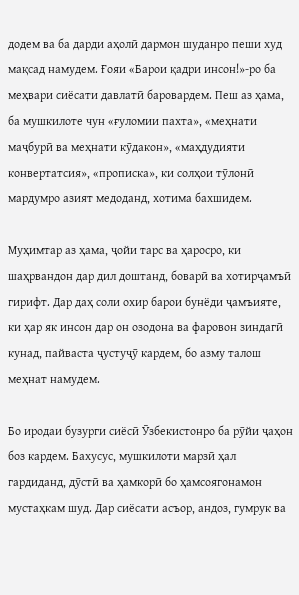додем ва ба дарди аҳолӣ дармон шуданро пеши худ мақсад намудем. Ғояи «Барои қадри инсон!»-ро ба меҳвари сиёсати давлатӣ баровардем. Пеш аз ҳама, ба мушкилоте чун «ғуломии пахта», «меҳнати маҷбурӣ ва меҳнати кӯдакон», «маҳдудияти конвертатсия», «прописка», ки солҳои тӯлонӣ мардумро азият медоданд, хотима бахшидем.

Муҳимтар аз ҳама, ҷойи тарс ва ҳаросро, ки шаҳрвандон дар дил доштанд, боварӣ ва хотирҷамъӣ гирифт. Дар даҳ соли охир барои бунёди ҷамъияте, ки ҳар як инсон дар он озодона ва фаровон зиндагӣ кунад, пайваста ҷустуҷӯ кардем, бо азму талош меҳнат намудем.

Бо иродаи бузурги сиёсӣ Ӯзбекистонро ба рӯйи ҷаҳон боз кардем. Бахусус, мушкилоти марзӣ ҳал гардиданд, дӯстӣ ва ҳамкорӣ бо ҳамсоягонамон мустаҳкам шуд. Дар сиёсати асъор, андоз, гумрук ва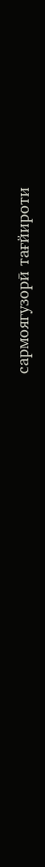сармоягузорӣ тағйироти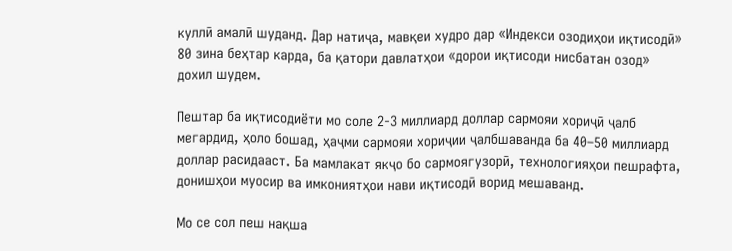куллӣ амалӣ шуданд. Дар натиҷа, мавқеи худро дар «Индекси озодиҳои иқтисодӣ» 80 зина беҳтар карда, ба қатори давлатҳои «дорои иқтисоди нисбатан озод» дохил шудем.

Пештар ба иқтисодиёти мо соле 2-3 миллиард доллар сармояи хориҷӣ ҷалб мегардид, ҳоло бошад, ҳаҷми сармояи хориҷии ҷалбшаванда ба 40–50 миллиард доллар расидааст. Ба мамлакат якҷо бо сармоягузорӣ, технологияҳои пешрафта, донишҳои муосир ва имкониятҳои нави иқтисодӣ ворид мешаванд.

Мо се сол пеш нақша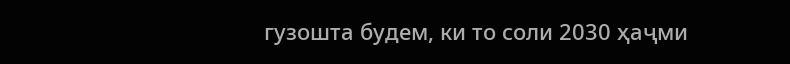гузошта будем, ки то соли 2030 ҳаҷми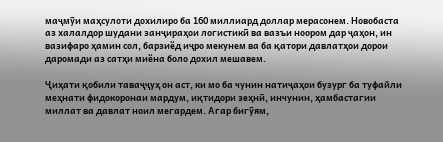маҷмӯи маҳсулоти дохилиро ба 160 миллиард доллар мерасонем. Новобаста аз халалдор шудани занҷираҳои логистикӣ ва вазъи ноором дар ҷаҳон, ин вазифаро ҳамин сол, барзиёд иҷро мекунем ва ба қатори давлатҳои дорои даромади аз сатҳи миёна боло дохил мешавем.

Ҷиҳати қобили таваҷҷуҳ он аст, ки мо ба чунин натиҷаҳои бузург ба туфайли меҳнати фидокоронаи мардум, иқтидори зеҳнӣ, инчунин, ҳамбастагии миллат ва давлат ноил мегардем. Агар бигӯям,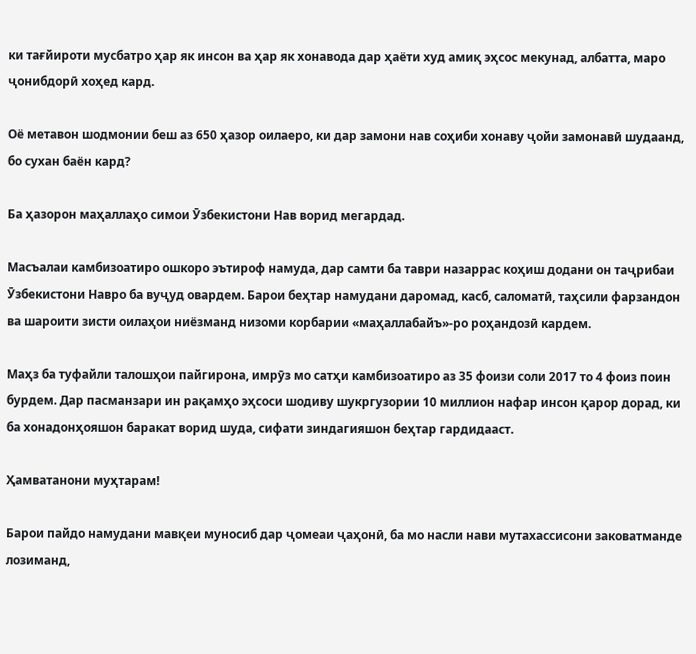ки тағйироти мусбатро ҳар як инсон ва ҳар як хонавода дар ҳаёти худ амиқ эҳсос мекунад, албатта, маро ҷонибдорӣ хоҳед кард.

Оё метавон шодмонии беш аз 650 ҳазор оилаеро, ки дар замони нав соҳиби хонаву ҷойи замонавӣ шудаанд, бо сухан баён кард?

Ба ҳазорон маҳаллаҳо симои Ӯзбекистони Нав ворид мегардад.

Масъалаи камбизоатиро ошкоро эътироф намуда, дар самти ба таври назаррас коҳиш додани он таҷрибаи Ӯзбекистони Навро ба вуҷуд овардем. Барои беҳтар намудани даромад, касб, саломатӣ, таҳсили фарзандон ва шароити зисти оилаҳои ниёзманд низоми корбарии «маҳаллабайъ»-ро роҳандозӣ кардем.

Маҳз ба туфайли талошҳои пайгирона, имрӯз мо сатҳи камбизоатиро аз 35 фоизи соли 2017 то 4 фоиз поин бурдем. Дар пасманзари ин рақамҳо эҳсоси шодиву шукргузории 10 миллион нафар инсон қарор дорад, ки ба хонадонҳояшон баракат ворид шуда, сифати зиндагияшон беҳтар гардидааст.

Ҳамватанони муҳтарам!

Барои пайдо намудани мавқеи муносиб дар ҷомеаи ҷаҳонӣ, ба мо насли нави мутахассисони заковатманде лозиманд,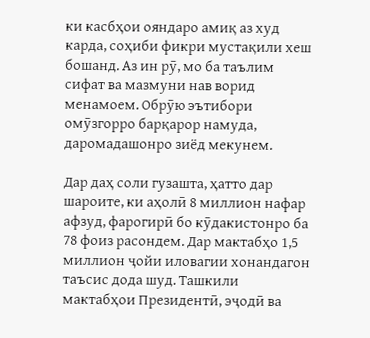ки касбҳои ояндаро амиқ аз худ карда, соҳиби фикри мустақили хеш бошанд. Аз ин рӯ, мо ба таълим сифат ва мазмуни нав ворид менамоем. Обрӯю эътибори омӯзгорро барқарор намуда, даромадашонро зиёд мекунем.

Дар даҳ соли гузашта, ҳатто дар шароите, ки аҳолӣ 8 миллион нафар афзуд, фарогирӣ бо кӯдакистонро ба 78 фоиз расондем. Дар мактабҳо 1,5 миллион ҷойи иловагии хонандагон таъсис дода шуд. Ташкили мактабҳои Президентӣ, эҷодӣ ва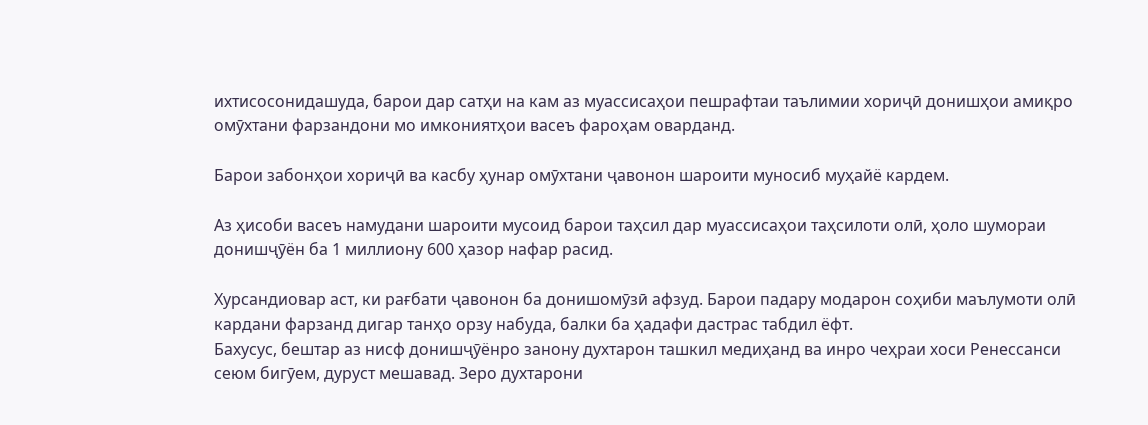ихтисосонидашуда, барои дар сатҳи на кам аз муассисаҳои пешрафтаи таълимии хориҷӣ донишҳои амиқро омӯхтани фарзандони мо имкониятҳои васеъ фароҳам оварданд.

Барои забонҳои хориҷӣ ва касбу ҳунар омӯхтани ҷавонон шароити муносиб муҳайё кардем.

Аз ҳисоби васеъ намудани шароити мусоид барои таҳсил дар муассисаҳои таҳсилоти олӣ, ҳоло шумораи донишҷӯён ба 1 миллиону 600 ҳазор нафар расид.

Хурсандиовар аст, ки рағбати ҷавонон ба донишомӯзӣ афзуд. Барои падару модарон соҳиби маълумоти олӣ кардани фарзанд дигар танҳо орзу набуда, балки ба ҳадафи дастрас табдил ёфт.
Бахусус, бештар аз нисф донишҷӯёнро занону духтарон ташкил медиҳанд ва инро чеҳраи хоси Ренессанси сеюм бигӯем, дуруст мешавад. Зеро духтарони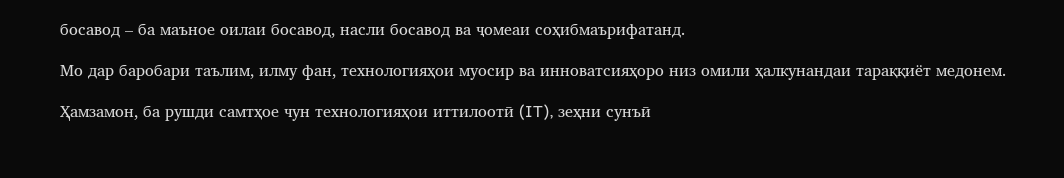босавод – ба маъное оилаи босавод, насли босавод ва ҷомеаи соҳибмаърифатанд.

Мо дар баробари таълим, илму фан, технологияҳои муосир ва инноватсияҳоро низ омили ҳалкунандаи тараққиёт медонем.

Ҳамзамон, ба рушди самтҳое чун технологияҳои иттилоотӣ (IT), зеҳни сунъӣ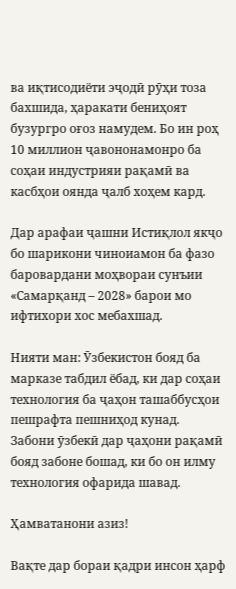ва иқтисодиёти эҷодӣ рӯҳи тоза бахшида, ҳаракати бениҳоят бузургро оғоз намудем. Бо ин роҳ 10 миллион ҷавононамонро ба соҳаи индустрияи рақамӣ ва касбҳои оянда ҷалб хоҳем кард.

Дар арафаи ҷашни Истиқлол якҷо бо шарикони чиноиамон ба фазо баровардани моҳвораи сунъии «Самарқанд – 2028» барои мо ифтихори хос мебахшад.

Нияти ман: Ӯзбекистон бояд ба марказе табдил ёбад, ки дар соҳаи технология ба ҷаҳон ташаббусҳои пешрафта пешниҳод кунад.
Забони ӯзбекӣ дар ҷаҳони рақамӣ бояд забоне бошад, ки бо он илму технология офарида шавад.

Ҳамватанони азиз!

Вақте дар бораи қадри инсон ҳарф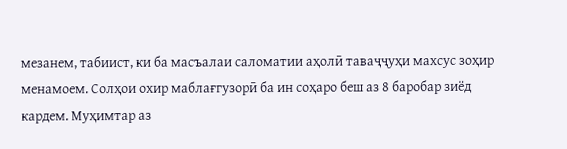мезанем, табиист, ки ба масъалаи саломатии аҳолӣ таваҷҷуҳи махсус зоҳир менамоем. Солҳои охир маблағгузорӣ ба ин соҳаро беш аз 8 баробар зиёд кардем. Муҳимтар аз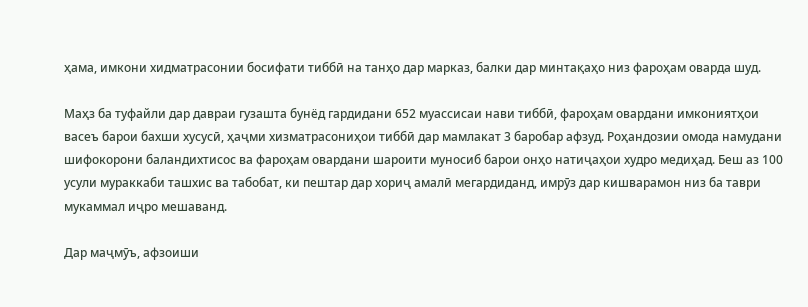ҳама, имкони хидматрасонии босифати тиббӣ на танҳо дар марказ, балки дар минтақаҳо низ фароҳам оварда шуд.

Маҳз ба туфайли дар давраи гузашта бунёд гардидани 652 муассисаи нави тиббӣ, фароҳам овардани имкониятҳои васеъ барои бахши хусусӣ, ҳаҷми хизматрасониҳои тиббӣ дар мамлакат 3 баробар афзуд. Роҳандозии омода намудани шифокорони баландихтисос ва фароҳам овардани шароити муносиб барои онҳо натиҷаҳои худро медиҳад. Беш аз 100 усули мураккаби ташхис ва табобат, ки пештар дар хориҷ амалӣ мегардиданд, имрӯз дар кишварамон низ ба таври мукаммал иҷро мешаванд.

Дар маҷмӯъ, афзоиши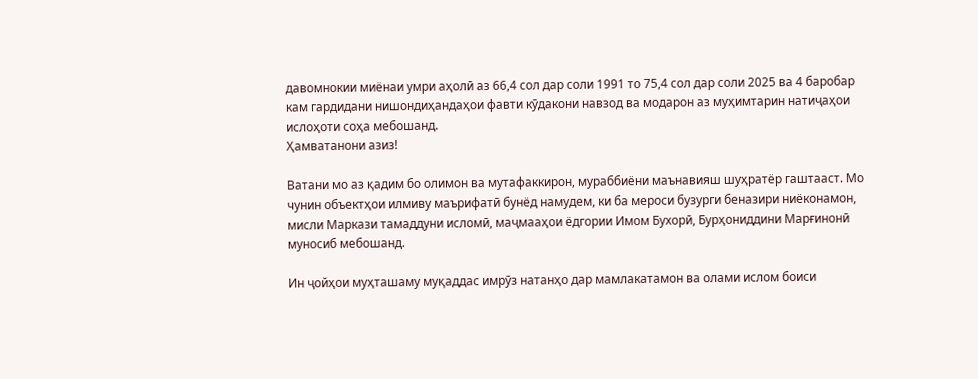давомнокии миёнаи умри аҳолӣ аз 66,4 сол дар соли 1991 то 75,4 сол дар соли 2025 ва 4 баробар кам гардидани нишондиҳандаҳои фавти кӯдакони навзод ва модарон аз муҳимтарин натиҷаҳои ислоҳоти соҳа мебошанд.
Ҳамватанони азиз!

Ватани мо аз қадим бо олимон ва мутафаккирон, мураббиёни маънавияш шуҳратёр гаштааст. Мо чунин объектҳои илмиву маърифатӣ бунёд намудем, ки ба мероси бузурги беназири ниёконамон, мисли Маркази тамаддуни исломӣ, маҷмааҳои ёдгории Имом Бухорӣ, Бурҳониддини Марғинонӣ муносиб мебошанд.

Ин ҷойҳои муҳташаму муқаддас имрӯз натанҳо дар мамлакатамон ва олами ислом боиси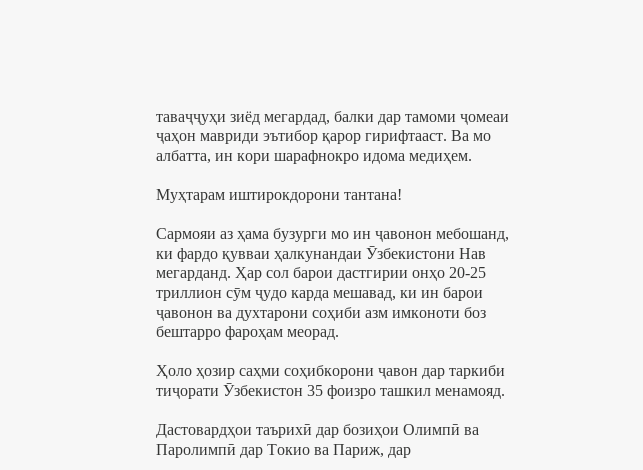таваҷҷуҳи зиёд мегардад, балки дар тамоми ҷомеаи ҷаҳон мавриди эътибор қарор гирифтааст. Ва мо албатта, ин кори шарафнокро идома медиҳем.

Муҳтарам иштирокдорони тантана!

Сармояи аз ҳама бузурги мо ин ҷавонон мебошанд, ки фардо қувваи ҳалкунандаи Ӯзбекистони Нав мегарданд. Ҳар сол барои дастгирии онҳо 20-25 триллион сӯм ҷудо карда мешавад, ки ин барои ҷавонон ва духтарони соҳиби азм имконоти боз бештарро фароҳам меорад.

Ҳоло ҳозир саҳми соҳибкорони ҷавон дар таркиби тиҷорати Ӯзбекистон 35 фоизро ташкил менамояд.

Дастовардҳои таърихӣ дар бозиҳои Олимпӣ ва Паролимпӣ дар Токио ва Париж, дар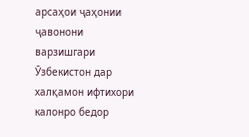арсаҳои ҷаҳонии ҷавонони варзишгари Ӯзбекистон дар халқамон ифтихори калонро бедор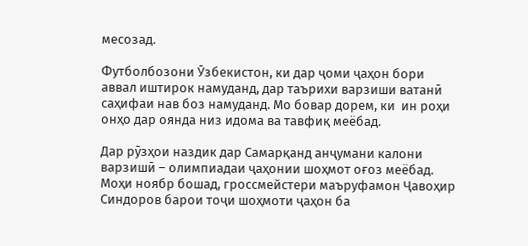месозад.

Футболбозони Ӯзбекистон, ки дар ҷоми ҷаҳон бори аввал иштирок намуданд, дар таърихи варзиши ватанӣ саҳифаи нав боз намуданд. Мо бовар дорем, ки  ин роҳи онҳо дар оянда низ идома ва тавфиқ меёбад.

Дар рӯзҳои наздик дар Самарқанд анҷумани калони варзишӣ – олимпиадаи ҷаҳонии шоҳмот оғоз меёбад. Моҳи ноябр бошад, гроссмейстери маъруфамон Ҷавоҳир Синдоров барои тоҷи шоҳмоти ҷаҳон ба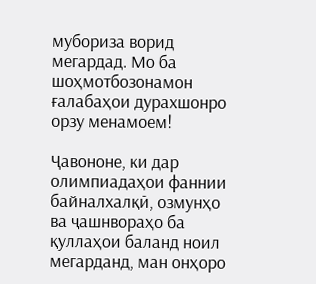мубориза ворид мегардад. Мо ба шоҳмотбозонамон ғалабаҳои дурахшонро орзу менамоем!

Ҷавононе, ки дар олимпиадаҳои фаннии байналхалқӣ, озмунҳо ва ҷашнвораҳо ба қуллаҳои баланд ноил мегарданд, ман онҳоро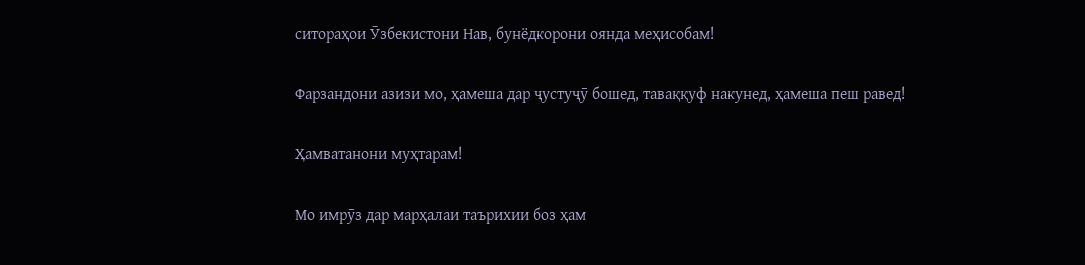ситораҳои Ӯзбекистони Нав, бунёдкорони оянда меҳисобам!

Фарзандони азизи мо, ҳамеша дар ҷустуҷӯ бошед, таваққуф накунед, ҳамеша пеш равед!

Ҳамватанони муҳтарам!

Мо имрӯз дар марҳалаи таърихии боз ҳам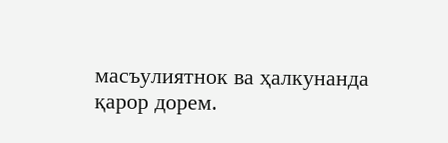масъулиятнок ва ҳалкунанда қарор дорем.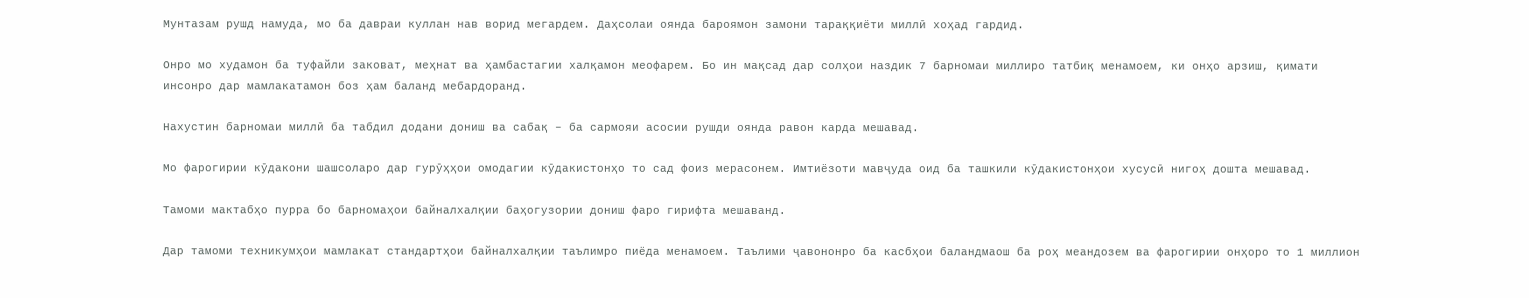Мунтазам рушд намуда, мо ба давраи куллан нав ворид мегардем. Даҳсолаи оянда бароямон замони тараққиёти миллӣ хоҳад гардид.

Онро мо худамон ба туфайли заковат, меҳнат ва ҳамбастагии халқамон меофарем. Бо ин мақсад дар солҳои наздик 7 барномаи миллиро татбиқ менамоем, ки онҳо арзиш, қимати инсонро дар мамлакатамон боз ҳам баланд мебардоранд.

Нахустин барномаи миллӣ ба табдил додани дониш ва сабақ – ба сармояи асосии рушди оянда равон карда мешавад.

Мо фарогирии кӯдакони шашсоларо дар гурӯҳҳои омодагии кӯдакистонҳо то сад фоиз мерасонем. Имтиёзоти мавҷуда оид ба ташкили кӯдакистонҳои хусусӣ нигоҳ дошта мешавад.

Тамоми мактабҳо пурра бо барномаҳои байналхалқии баҳогузории дониш фаро гирифта мешаванд.

Дар тамоми техникумҳои мамлакат стандартҳои байналхалқии таълимро пиёда менамоем. Таълими ҷавононро ба касбҳои баландмаош ба роҳ меандозем ва фарогирии онҳоро то 1 миллион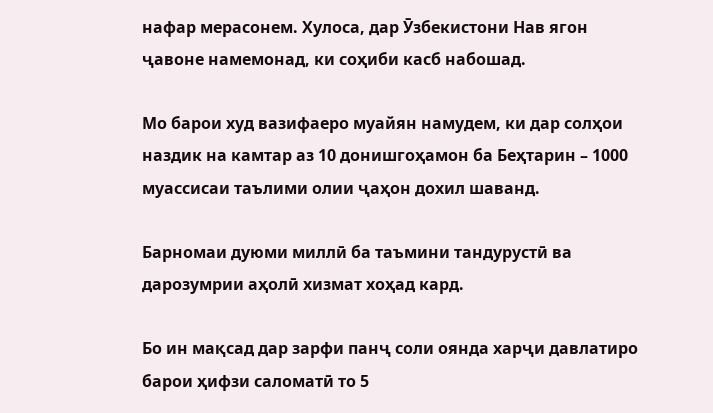нафар мерасонем. Хулоса, дар Ӯзбекистони Нав ягон ҷавоне намемонад, ки соҳиби касб набошад.

Мо барои худ вазифаеро муайян намудем, ки дар солҳои наздик на камтар аз 10 донишгоҳамон ба Беҳтарин – 1000 муассисаи таълими олии ҷаҳон дохил шаванд.

Барномаи дуюми миллӣ ба таъмини тандурустӣ ва дарозумрии аҳолӣ хизмат хоҳад кард.

Бо ин мақсад дар зарфи панҷ соли оянда харҷи давлатиро барои ҳифзи саломатӣ то 5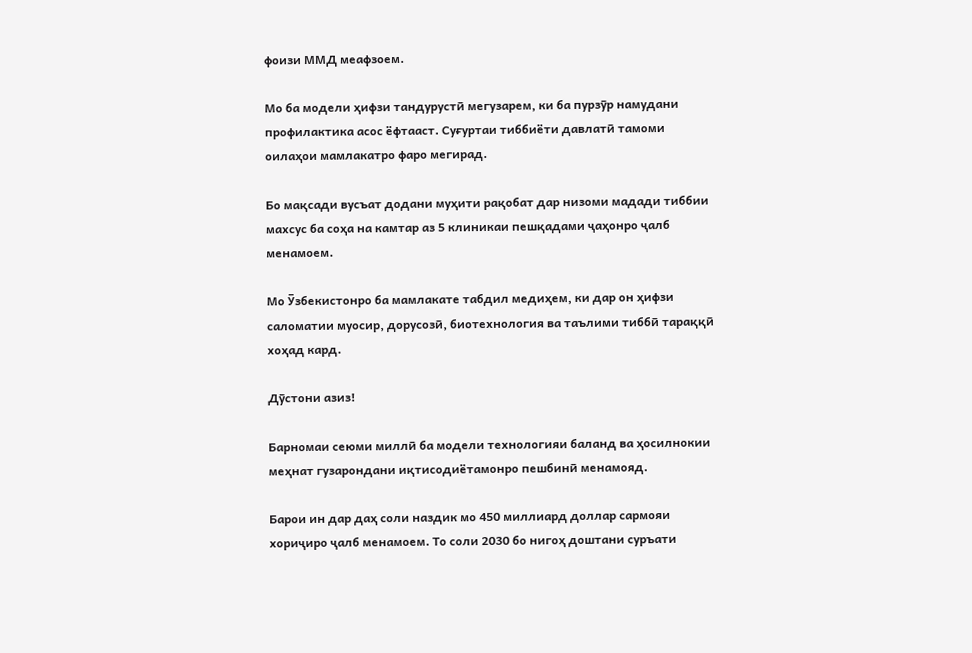фоизи ММД меафзоем.

Мо ба модели ҳифзи тандурустӣ мегузарем, ки ба пурзӯр намудани профилактика асос ёфтааст. Суғуртаи тиббиёти давлатӣ тамоми оилаҳои мамлакатро фаро мегирад.

Бо мақсади вусъат додани муҳити рақобат дар низоми мадади тиббии махсус ба соҳа на камтар аз 5 клиникаи пешқадами ҷаҳонро ҷалб менамоем.

Мо Ӯзбекистонро ба мамлакате табдил медиҳем, ки дар он ҳифзи саломатии муосир, дорусозӣ, биотехнология ва таълими тиббӣ тараққӣ хоҳад кард.

Дӯстони азиз!

Барномаи сеюми миллӣ ба модели технологияи баланд ва ҳосилнокии меҳнат гузарондани иқтисодиётамонро пешбинӣ менамояд.

Барои ин дар даҳ соли наздик мо 450 миллиард доллар сармояи хориҷиро ҷалб менамоем. То соли 2030 бо нигоҳ доштани суръати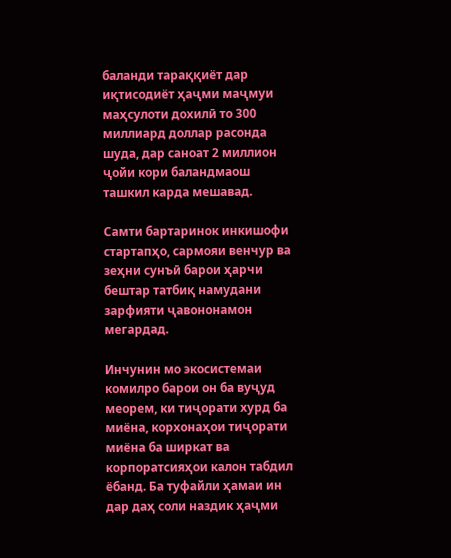баланди тараққиёт дар иқтисодиёт ҳаҷми маҷмуи маҳсулоти дохилӣ то 300 миллиард доллар расонда шуда, дар саноат 2 миллион ҷойи кори баландмаош ташкил карда мешавад.

Самти бартаринок инкишофи стартапҳо, сармояи венчур ва зеҳни сунъӣ барои ҳарчи бештар татбиқ намудани зарфияти ҷавононамон мегардад.

Инчунин мо экосистемаи комилро барои он ба вуҷуд меорем, ки тиҷорати хурд ба миёна, корхонаҳои тиҷорати миёна ба ширкат ва корпоратсияҳои калон табдил ёбанд. Ба туфайли ҳамаи ин дар даҳ соли наздик ҳаҷми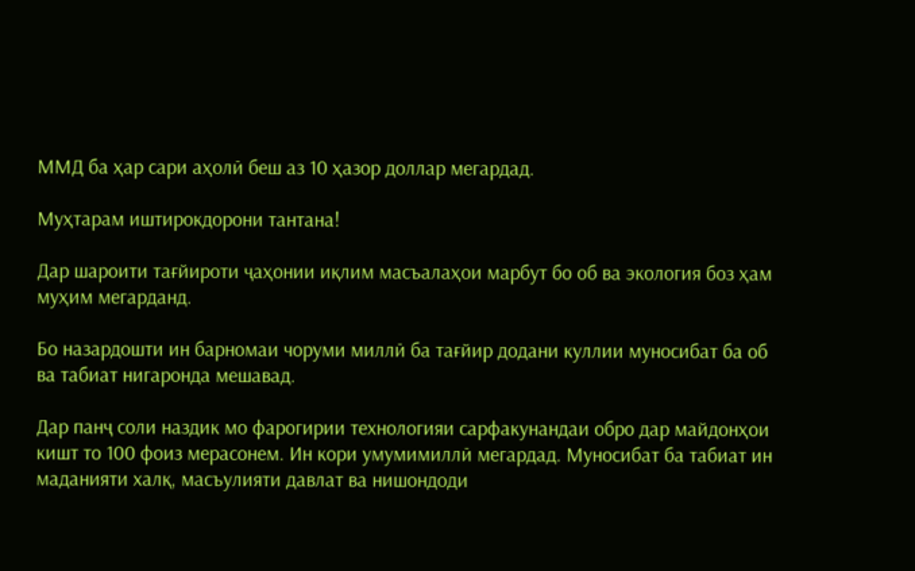ММД ба ҳар сари аҳолӣ беш аз 10 ҳазор доллар мегардад.

Муҳтарам иштирокдорони тантана!

Дар шароити тағйироти ҷаҳонии иқлим масъалаҳои марбут бо об ва экология боз ҳам муҳим мегарданд.

Бо назардошти ин барномаи чоруми миллӣ ба тағйир додани куллии муносибат ба об ва табиат нигаронда мешавад.

Дар панҷ соли наздик мо фарогирии технологияи сарфакунандаи обро дар майдонҳои кишт то 100 фоиз мерасонем. Ин кори умумимиллӣ мегардад. Муносибат ба табиат ин маданияти халқ, масъулияти давлат ва нишондоди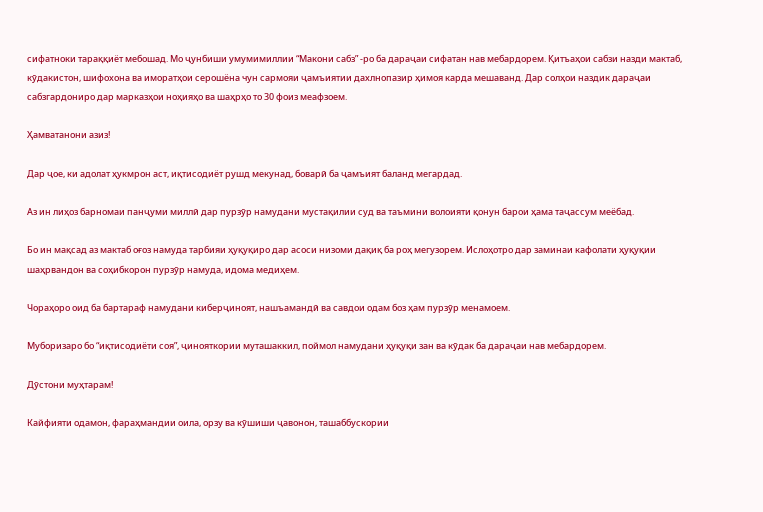сифатноки тараққиёт мебошад. Мо ҷунбиши умумимиллии “Макони сабз” -ро ба дараҷаи сифатан нав мебардорем. Қитъаҳои сабзи назди мактаб, кӯдакистон, шифохона ва иморатҳои серошёна чун сармояи ҷамъиятии дахлнопазир ҳимоя карда мешаванд. Дар солҳои наздик дараҷаи сабзгардониро дар марказҳои ноҳияҳо ва шаҳрҳо то 30 фоиз меафзоем.

Ҳамватанони азиз!

Дар ҷое, ки адолат ҳукмрон аст, иқтисодиёт рушд мекунад, боварӣ ба ҷамъият баланд мегардад.

Аз ин лиҳоз барномаи панҷуми миллӣ дар пурзӯр намудани мустақилии суд ва таъмини волоияти қонун барои ҳама таҷассум меёбад.

Бо ин мақсад аз мактаб оғоз намуда тарбияи ҳуқуқиро дар асоси низоми дақиқ ба роҳ мегузорем. Ислоҳотро дар заминаи кафолати ҳуқуқии шаҳрвандон ва соҳибкорон пурзӯр намуда, идома медиҳем.

Чораҳоро оид ба бартараф намудани киберҷиноят, нашъамандӣ ва савдои одам боз ҳам пурзӯр менамоем.

Муборизаро бо “иқтисодиёти соя”, ҷинояткории муташаккил, поймол намудани ҳуқуқи зан ва кӯдак ба дараҷаи нав мебардорем.

Дӯстони муҳтарам!

Кайфияти одамон, фараҳмандии оила, орзу ва кӯшиши ҷавонон, ташаббускории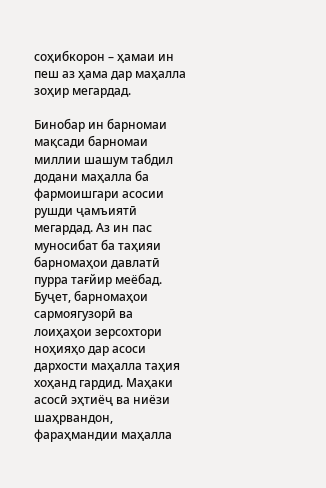соҳибкорон – ҳамаи ин пеш аз ҳама дар маҳалла зоҳир мегардад.

Бинобар ин барномаи мақсади барномаи миллии шашум табдил додани маҳалла ба фармоишгари асосии рушди ҷамъиятӣ мегардад. Аз ин пас муносибат ба таҳияи барномаҳои давлатӣ пурра тағйир меёбад.  Буҷет, барномаҳои сармоягузорӣ ва лоиҳаҳои зерсохтори ноҳияҳо дар асоси дархости маҳалла таҳия хоҳанд гардид. Маҳаки асосӣ эҳтиёҷ ва ниёзи шаҳрвандон, фараҳмандии маҳалла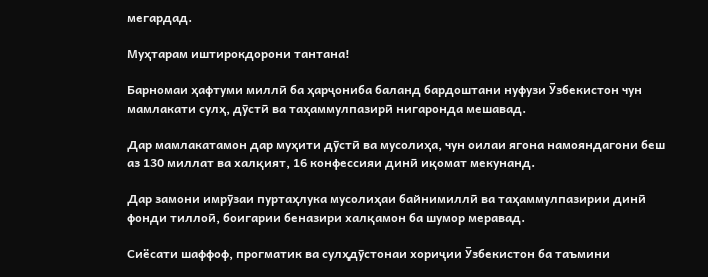мегардад.

Муҳтарам иштирокдорони тантана!

Барномаи ҳафтуми миллӣ ба ҳарҷониба баланд бардоштани нуфузи Ӯзбекистон чун мамлакати сулҳ, дӯстӣ ва таҳаммулпазирӣ нигаронда мешавад.

Дар мамлакатамон дар муҳити дӯстӣ ва мусолиҳа, чун оилаи ягона намояндагони беш аз 130 миллат ва халқият, 16 конфессияи динӣ иқомат мекунанд.

Дар замони имрӯзаи пуртаҳлука мусолиҳаи байнимиллӣ ва таҳаммулпазирии динӣ фонди тиллоӣ, боигарии беназири халқамон ба шумор меравад.

Сиёсати шаффоф, прогматик ва сулҳдӯстонаи хориҷии Ӯзбекистон ба таъмини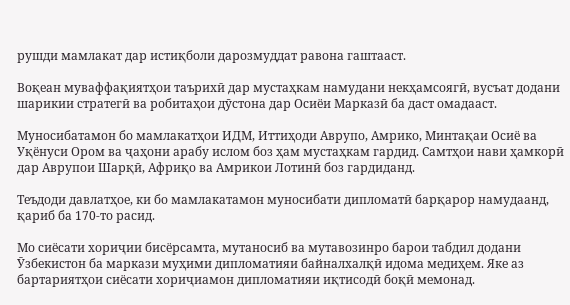рушди мамлакат дар истиқболи дарозмуддат равона гаштааст.

Воқеан муваффақиятҳои таърихӣ дар мустаҳкам намудани некҳамсоягӣ, вусъат додани шарикии стратегӣ ва робитаҳои дӯстона дар Осиёи Марказӣ ба даст омадааст.

Муносибатамон бо мамлакатҳои ИДМ, Иттиҳоди Аврупо, Амрико, Минтақаи Осиё ва Уқёнуси Ором ва ҷаҳони арабу ислом боз ҳам мустаҳкам гардид. Самтҳои нави ҳамкорӣ дар Аврупои Шарқӣ, Африқо ва Амрикои Лотинӣ боз гардиданд.

Теъдоди давлатҳое, ки бо мамлакатамон муносибати дипломатӣ барқарор намудаанд, қариб ба 170-то расид.

Мо сиёсати хориҷии бисёрсамта, мутаносиб ва мутавозинро барои табдил додани Ӯзбекистон ба маркази муҳими дипломатияи байналхалқӣ идома медиҳем. Яке аз бартариятҳои сиёсати хориҷиамон дипломатияи иқтисодӣ боқӣ мемонад.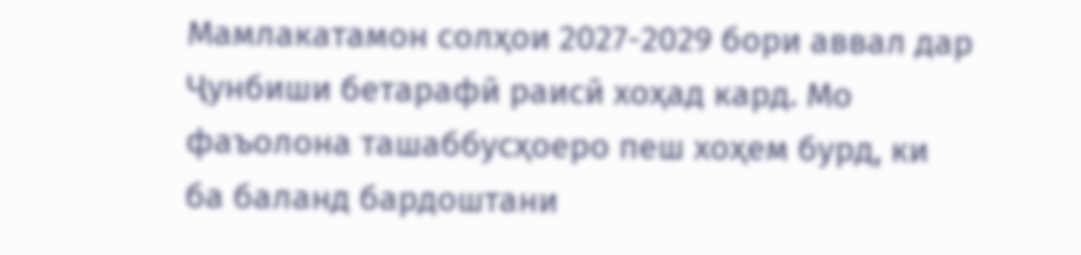Мамлакатамон солҳои 2027-2029 бори аввал дар Ҷунбиши бетарафӣ раисӣ хоҳад кард. Мо фаъолона ташаббусҳоеро пеш хоҳем бурд, ки ба баланд бардоштани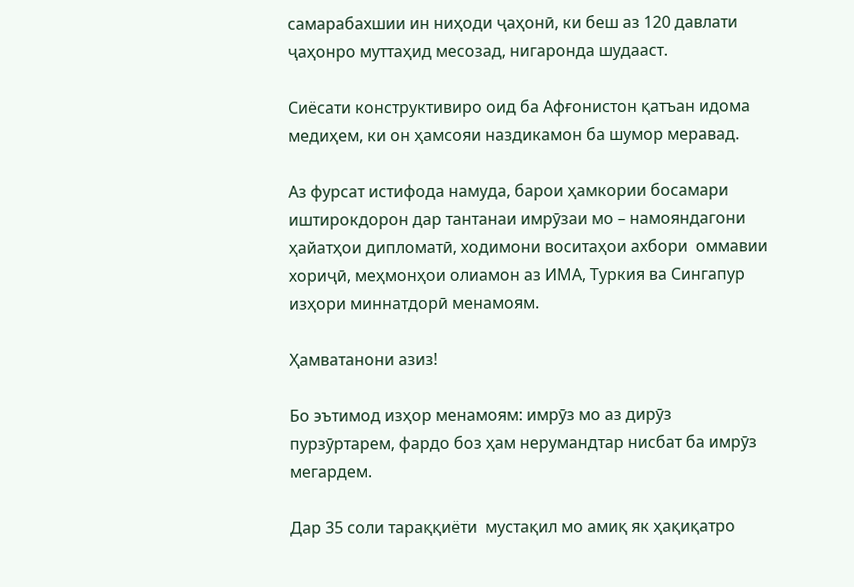самарабахшии ин ниҳоди ҷаҳонӣ, ки беш аз 120 давлати ҷаҳонро муттаҳид месозад, нигаронда шудааст.

Сиёсати конструктивиро оид ба Афғонистон қатъан идома медиҳем, ки он ҳамсояи наздикамон ба шумор меравад.

Аз фурсат истифода намуда, барои ҳамкории босамари иштирокдорон дар тантанаи имрӯзаи мо – намояндагони ҳайатҳои дипломатӣ, ходимони воситаҳои ахбори  оммавии хориҷӣ, меҳмонҳои олиамон аз ИМА, Туркия ва Сингапур изҳори миннатдорӣ менамоям.

Ҳамватанони азиз!

Бо эътимод изҳор менамоям: имрӯз мо аз дирӯз пурзӯртарем, фардо боз ҳам нерумандтар нисбат ба имрӯз мегардем.

Дар 35 соли тараққиёти  мустақил мо амиқ як ҳақиқатро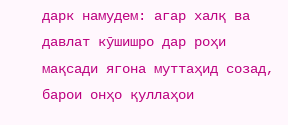дарк намудем: агар халқ ва давлат кӯшишро дар роҳи мақсади ягона муттаҳид созад, барои онҳо қуллаҳои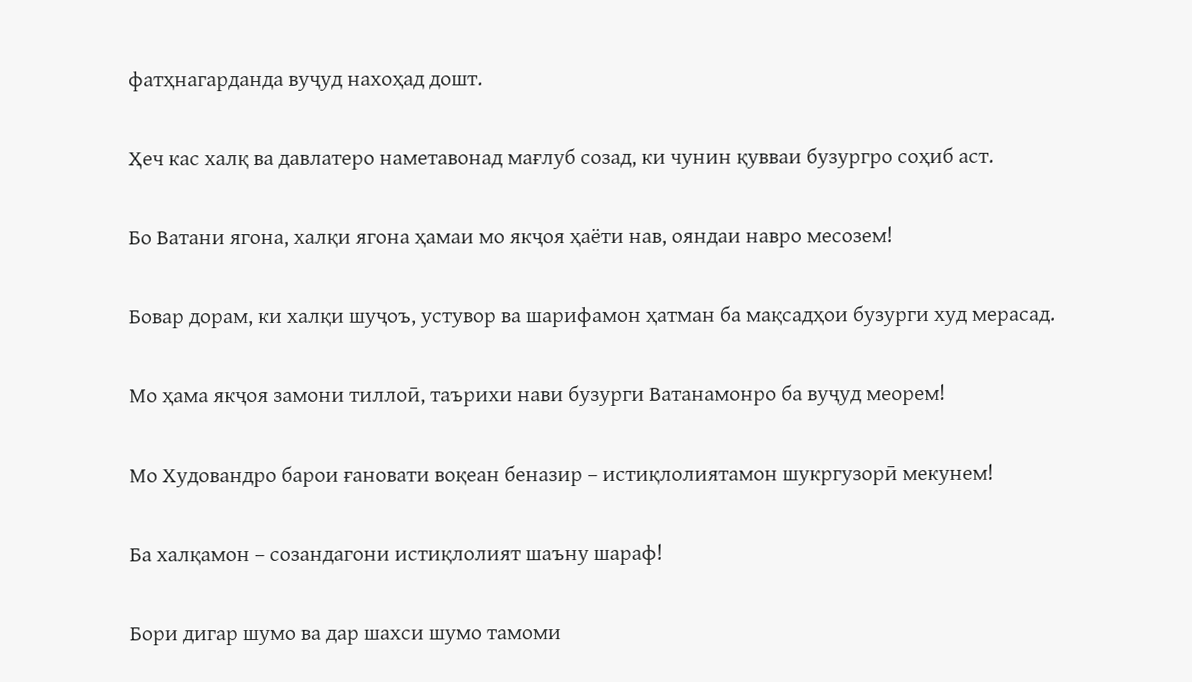фатҳнагарданда вуҷуд нахоҳад дошт.

Ҳеч кас халқ ва давлатеро наметавонад мағлуб созад, ки чунин қувваи бузургро соҳиб аст.

Бо Ватани ягона, халқи ягона ҳамаи мо якҷоя ҳаёти нав, ояндаи навро месозем!

Бовар дорам, ки халқи шуҷоъ, устувор ва шарифамон ҳатман ба мақсадҳои бузурги худ мерасад.

Мо ҳама якҷоя замони тиллоӣ, таърихи нави бузурги Ватанамонро ба вуҷуд меорем!

Мо Худовандро барои ғановати воқеан беназир – истиқлолиятамон шукргузорӣ мекунем!

Ба халқамон – созандагони истиқлолият шаъну шараф!

Бори дигар шумо ва дар шахси шумо тамоми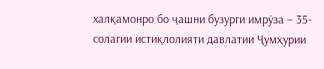халқамонро бо ҷашни бузурги имрӯза – 35-солагии истиқлолияти давлатии Ҷумҳурии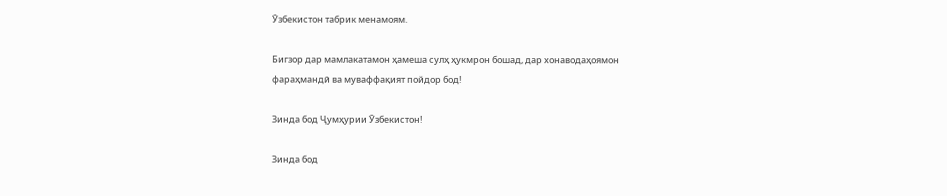Ӯзбекистон табрик менамоям.

Бигзор дар мамлакатамон ҳамеша сулҳ ҳукмрон бошад, дар хонаводаҳоямон фараҳмандӣ ва муваффақият пойдор бод!

Зинда бод Ҷумҳурии Ӯзбекистон!

Зинда бод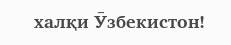халқи Ӯзбекистон!